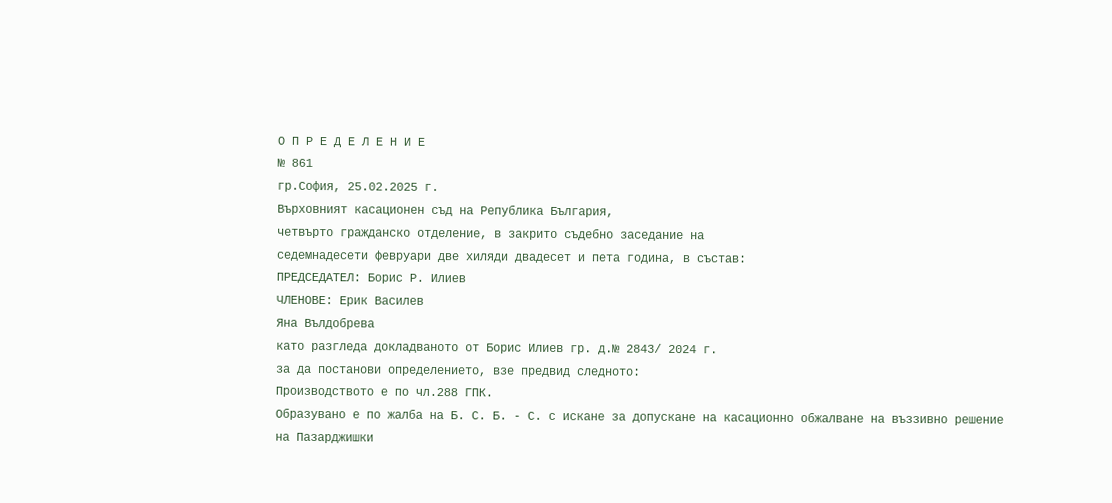О П Р Е Д Е Л Е Н И Е
№ 861
гр.София, 25.02.2025 г.
Върховният касационен съд на Република България,
четвърто гражданско отделение, в закрито съдебно заседание на
седемнадесети февруари две хиляди двадесет и пета година, в състав:
ПРЕДСЕДАТЕЛ: Борис Р. Илиев
ЧЛЕНОВЕ: Ерик Василев
Яна Вълдобрева
като разгледа докладваното от Борис Илиев гр. д.№ 2843/ 2024 г.
за да постанови определението, взе предвид следното:
Производството е по чл.288 ГПК.
Образувано е по жалба на Б. С. Б. - С. с искане за допускане на касационно обжалване на въззивно решение на Пазарджишки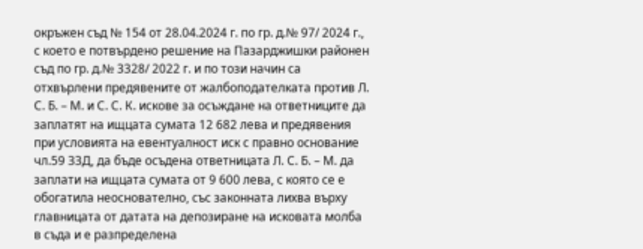окръжен съд № 154 от 28.04.2024 г. по гр. д.№ 97/ 2024 г., с което е потвърдено решение на Пазарджишки районен съд по гр. д.№ 3328/ 2022 г. и по този начин са отхвърлени предявените от жалбоподателката против Л. С. Б. – М. и С. С. К. искове за осъждане на ответниците да заплатят на ищцата сумата 12 682 лева и предявения при условията на евентуалност иск с правно основание чл.59 ЗЗД, да бъде осъдена ответницата Л. С. Б. – М. да заплати на ищцата сумата от 9 600 лева, с която се е обогатила неоснователно, със законната лихва върху главницата от датата на депозиране на исковата молба в съда и е разпределена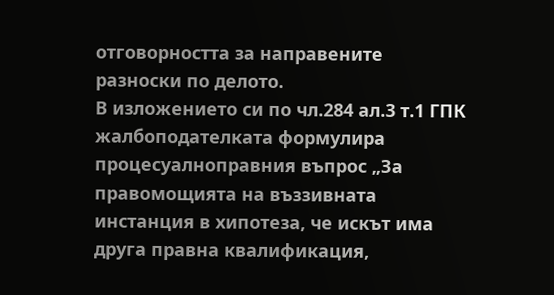отговорността за направените разноски по делото.
В изложението си по чл.284 ал.3 т.1 ГПК жалбоподателката формулира процесуалноправния въпрос „За правомощията на въззивната инстанция в хипотеза, че искът има друга правна квалификация,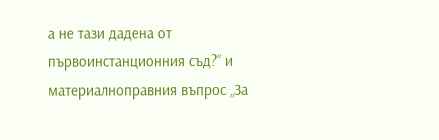а не тази дадена от първоинстанционния съд?“ и материалноправния въпрос „За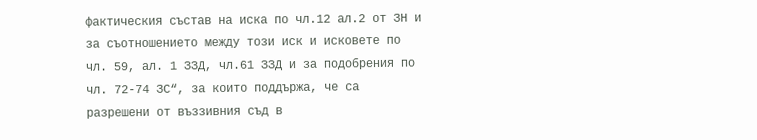фактическия състав на иска по чл.12 ал.2 от ЗН и за съотношението между този иск и исковете по чл. 59, ал. 1 ЗЗД, чл.61 ЗЗД и за подобрения по чл. 72-74 ЗС“, за които поддържа, че са разрешени от въззивния съд в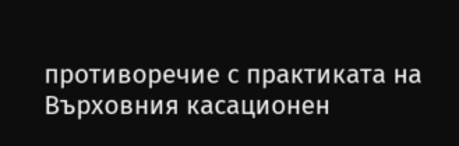противоречие с практиката на Върховния касационен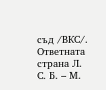съд /ВКС/.
Ответната страна Л. С. Б. – М.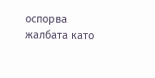оспорва жалбата като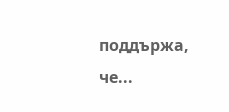поддържа, че...